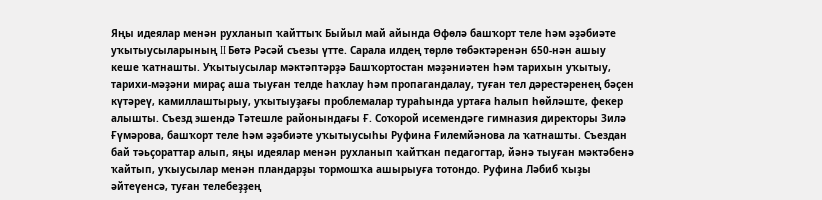Яңы идеялар менән рухланып ҡайттыҡ Быйыл май айында Өфөлә башҡорт теле һәм әҙәбиәте уҡытыусыларының II Бөтә Рәсәй съезы үтте. Сарала илдең төрлө төбәктәренән 650-нән ашыу кеше ҡатнашты. Уҡытыусылар мәктәптәрҙә Башҡортостан мәҙәниәтен һәм тарихын уҡытыу, тарихи-мәҙәни мираҫ аша тыуған телде һаҡлау һәм пропагандалау, туған тел дәрестәренең бәҫен күтәреү, камиллаштырыу, уҡытыуҙағы проблемалар тураһында уртаға һалып һөйләште, фекер алышты. Съезд эшендә Тәтешле районындағы Ғ. Соҡорой исемендәге гимназия директоры Зилә Ғүмәрова, башҡорт теле һәм әҙәбиәте уҡытыусыһы Руфина Ғилемйәнова ла ҡатнашты. Съездан бай тәьҫораттар алып, яңы идеялар менән рухланып ҡайтҡан педагогтар, йәнә тыуған мәктәбенә ҡайтып, уҡыусылар менән пландарҙы тормошҡа ашырыуға тотондо. Руфина Ләбиб ҡыҙы әйтеүенсә, туған телебеҙҙең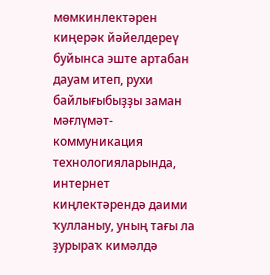мөмкинлектәрен киңерәк йәйелдереү буйынса эште артабан дауам итеп, рухи байлығыбыҙҙы заман мәғлүмәт-коммуникация технологияларында, интернет киңлектәрендә даими ҡулланыу, уның тағы ла ҙурыраҡ кимәлдә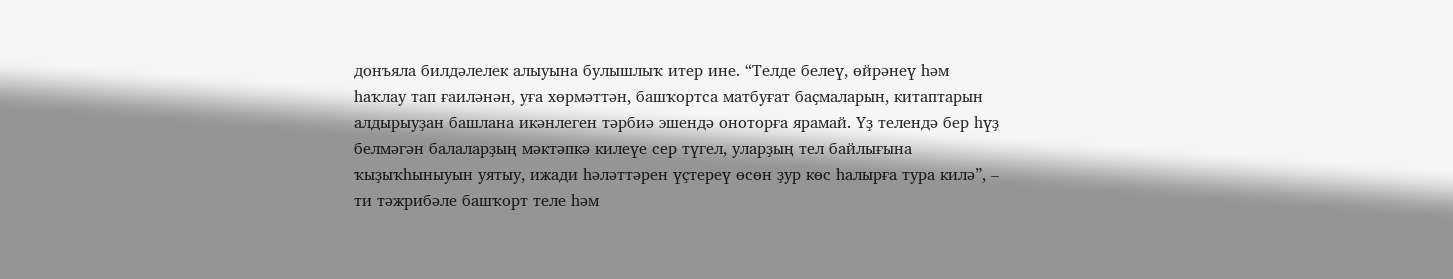донъяла билдәлелек алыуына булышлыҡ итер ине. “Телде белеү, өйрәнеү һәм һаҡлау тап ғаиләнән, уға хөрмәттән, башҡортса матбуғат баҫмаларын, китаптарын алдырыуҙан башлана икәнлеген тәрбиә эшендә оноторға ярамай. Үҙ телендә бер һүҙ белмәгән балаларҙың мәктәпкә килеүе сер түгел, уларҙың тел байлығына ҡыҙыҡһыныуын уятыу, ижади һәләттәрен үҫтереү өсөн ҙур көс һалырға тура килә”, – ти тәжрибәле башҡорт теле һәм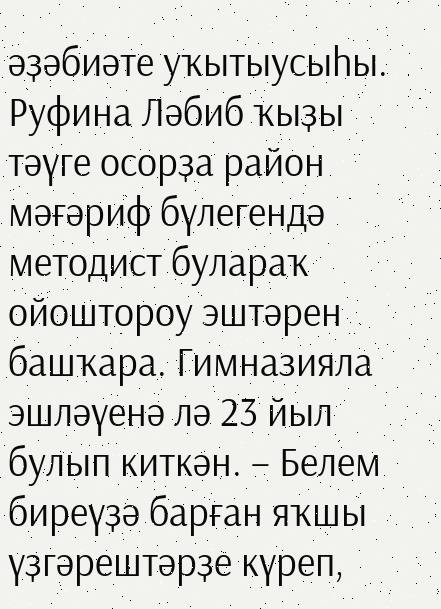әҙәбиәте уҡытыусыһы. Руфина Ләбиб ҡыҙы тәүге осорҙа район мәғәриф бүлегендә методист булараҡ ойоштороу эштәрен башҡара. Гимназияла эшләүенә лә 23 йыл булып киткән. – Белем биреүҙә барған яҡшы үҙгәрештәрҙе күреп,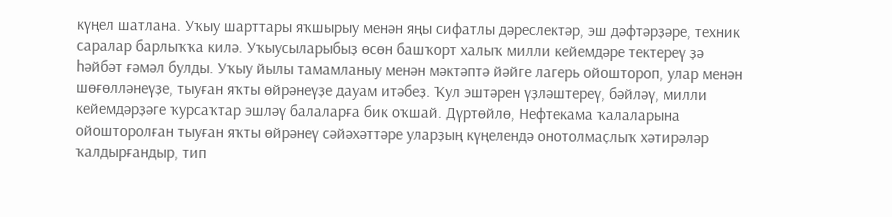күңел шатлана. Уҡыу шарттары яҡшырыу менән яңы сифатлы дәреслектәр, эш дәфтәрҙәре, техник саралар барлыҡҡа килә. Уҡыусыларыбыҙ өсөн башҡорт халыҡ милли кейемдәре тектереү ҙә һәйбәт ғәмәл булды. Уҡыу йылы тамамланыу менән мәктәптә йәйге лагерь ойоштороп, улар менән шөғөлләнеүҙе, тыуған яҡты өйрәнеүҙе дауам итәбеҙ. Ҡул эштәрен үҙләштереү, бәйләү, милли кейемдәрҙәге ҡурсаҡтар эшләү балаларға бик оҡшай. Дүртөйлө, Нефтекама ҡалаларына ойошторолған тыуған яҡты өйрәнеү сәйәхәттәре уларҙың күңелендә онотолмаҫлыҡ хәтирәләр ҡалдырғандыр, тип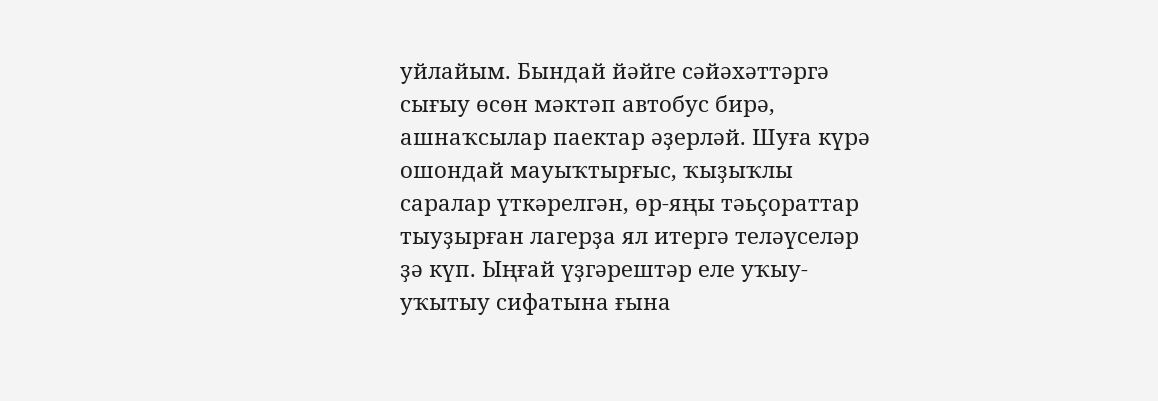уйлайым. Бындай йәйге сәйәхәттәргә сығыу өсөн мәктәп автобус бирә, ашнаҡсылар паектар әҙерләй. Шуға күрә ошондай мауыҡтырғыс, ҡыҙыҡлы саралар үткәрелгән, өр-яңы тәьҫораттар тыуҙырған лагерҙа ял итергә теләүселәр ҙә күп. Ыңғай үҙгәрештәр еле уҡыу-уҡытыу сифатына ғына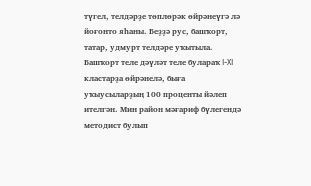түгел, телдәрҙе төплөрәк өйрәнеүгә лә йоғонто яһаны. Беҙҙә рус, башҡорт, татар, удмурт телдәре уҡытыла. Башҡорт теле дәүләт теле булараҡ I-XI кластарҙа өйрәнелә, быға уҡыусыларҙың 100 проценты йәлеп ителгән. Мин район мәғариф бүлегендә методист булып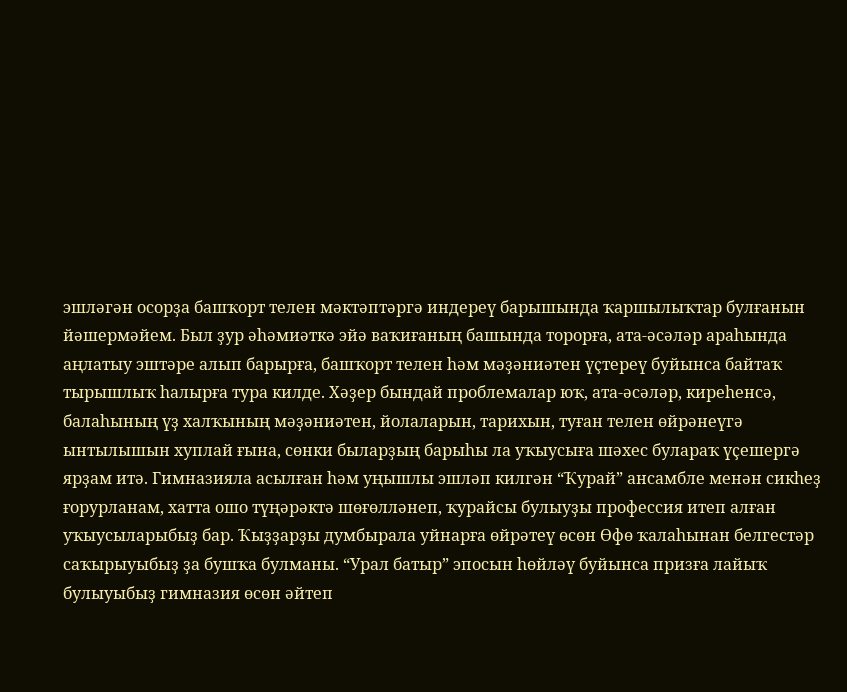эшләгән осорҙа башҡорт телен мәктәптәргә индереү барышында ҡаршылыҡтар булғанын йәшермәйем. Был ҙур әһәмиәткә эйә ваҡиғаның башында торорға, ата-әсәләр араһында аңлатыу эштәре алып барырға, башҡорт телен һәм мәҙәниәтен үҫтереү буйынса байтаҡ тырышлыҡ һалырға тура килде. Хәҙер бындай проблемалар юҡ, ата-әсәләр, киреһенсә, балаһының үҙ халҡының мәҙәниәтен, йолаларын, тарихын, туған телен өйрәнеүгә ынтылышын хуплай ғына, сөнки быларҙың барыһы ла уҡыусыға шәхес булараҡ үҫешергә ярҙам итә. Гимназияла асылған һәм уңышлы эшләп килгән “Ҡурай” ансамбле менән сикһеҙ ғорурланам, хатта ошо түңәрәктә шөғөлләнеп, ҡурайсы булыуҙы профессия итеп алған уҡыусыларыбыҙ бар. Ҡыҙҙарҙы думбырала уйнарға өйрәтеү өсөн Өфө ҡалаһынан белгестәр саҡырыуыбыҙ ҙа бушҡа булманы. “Урал батыр” эпосын һөйләү буйынса призға лайыҡ булыуыбыҙ гимназия өсөн әйтеп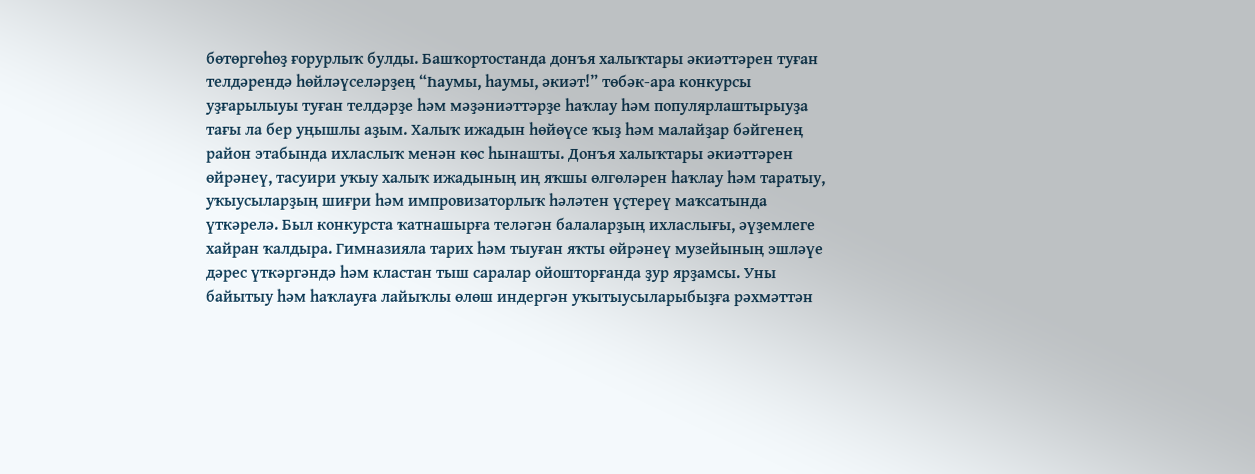бөтөргөһөҙ ғорурлыҡ булды. Башҡортостанда донъя халыҡтары әкиәттәрен туған телдәрендә һөйләүселәрҙең “Һаумы, һаумы, әкиәт!” төбәк-ара конкурсы уҙғарылыуы туған телдәрҙе һәм мәҙәниәттәрҙе һаҡлау һәм популярлаштырыуҙа тағы ла бер уңышлы аҙым. Халыҡ ижадын һөйөүсе ҡыҙ һәм малайҙар бәйгенең район этабында ихласлыҡ менән көс һынашты. Донъя халыҡтары әкиәттәрен өйрәнеү, тасуири уҡыу халыҡ ижадының иң яҡшы өлгөләрен һаҡлау һәм таратыу, уҡыусыларҙың шиғри һәм импровизаторлыҡ һәләтен үҫтереү маҡсатында үткәрелә. Был конкурста ҡатнашырға теләгән балаларҙың ихласлығы, әүҙемлеге хайран ҡалдыра. Гимназияла тарих һәм тыуған яҡты өйрәнеү музейының эшләүе дәрес үткәргәндә һәм кластан тыш саралар ойошторғанда ҙур ярҙамсы. Уны байытыу һәм һаҡлауға лайыҡлы өлөш индергән уҡытыусыларыбыҙға рәхмәттән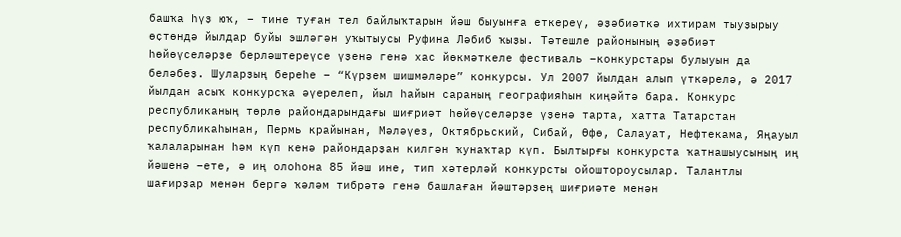башҡа һүҙ юҡ, – тине туған тел байлыҡтарын йәш быуынға еткереү, әҙәбиәткә ихтирам тыуҙырыу өҫтөндә йылдар буйы эшләгән уҡытыусы Руфина Ләбиб ҡыҙы. Тәтешле районының әҙәбиәт һөйөүселәрҙе берләштереүсе үҙенә генә хас йөкмәткеле фестиваль –конкурстары булыуын да беләбеҙ. Шуларҙың береһе – “Күрҙем шишмәләре” конкурсы. Ул 2007 йылдан алып үткәрелә, ә 2017 йылдан асыҡ конкурсҡа әүерелеп, йыл һайын сараның географияһын киңәйтә бара. Конкурс республиканың төрлө райондарындағы шиғриәт һөйөүселәрҙе үҙенә тарта, хатта Татарстан республикаһынан, Пермь крайынан, Мәләүез, Октябрьский, Сибай, Өфө, Салауат, Нефтекама, Яңауыл ҡалаларынан һәм күп кенә райондарҙан килгән ҡунаҡтар күп. Былтырғы конкурста ҡатнашыусының иң йәшенә –ете, ә иң олоһона 85 йәш ине, тип хәтерләй конкурсты ойоштороусылар. Талантлы шағирҙар менән бергә ҡәләм тибрәтә генә башлаған йәштәрҙең шиғриәте менән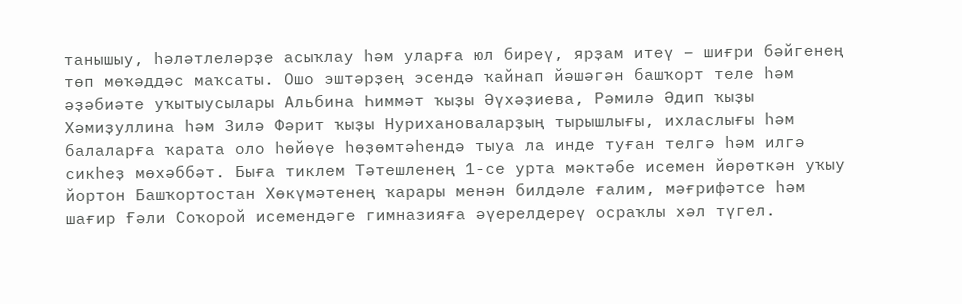танышыу, һәләтлеләрҙе асыҡлау һәм уларға юл биреү, ярҙам итеү – шиғри бәйгенең төп мөҡәддәс маҡсаты. Ошо эштәрҙең эсендә ҡайнап йәшәгән башҡорт теле һәм әҙәбиәте уҡытыусылары Альбина Һиммәт ҡыҙы Әүхәҙиева, Рәмилә Әдип ҡыҙы Хәмиҙуллина һәм Зилә Фәрит ҡыҙы Нурихановаларҙың тырышлығы, ихласлығы һәм балаларға ҡарата оло һөйөүе һөҙөмтәһендә тыуа ла инде туған телгә һәм илгә сикһеҙ мөхәббәт. Быға тиклем Тәтешленең 1-се урта мәктәбе исемен йөрөткән уҡыу йортон Башҡортостан Хөкүмәтенең ҡарары менән билдәле ғалим, мәғрифәтсе һәм шағир Ғәли Соҡорой исемендәге гимназияға әүерелдереү осраҡлы хәл түгел.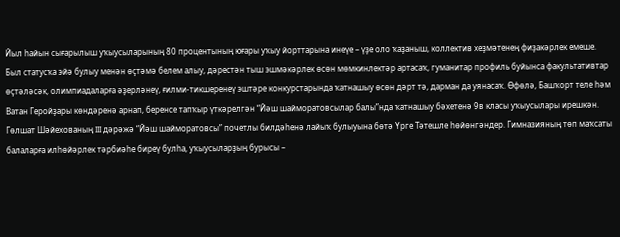Йыл һайын сығарылыш уҡыусыларының 80 процентының юғары уҡыу йорттарына инеүе – үҙе оло ҡаҙаныш, коллектив хеҙмәтенең фиҙакәрлек емеше. Был статусҡа эйә булыу менән өҫтәмә белем алыу, дәрестән тыш эшмәкәрлек өсөн мөмкинлектәр артасаҡ, гуманитар профиль буйынса факультативтар өҫтәләсәк, олимпиадаларға әҙерләнеү, ғилми-тикшеренеү эштәре конкурстарында ҡатнашыу өсөн дәрт тә, дарман да уянасаҡ. Өфөлә, Башҡорт теле һәм Ватан Геройҙары көндәренә арнап, беренсе тапҡыр үткәрелгән “Йәш шайморатовсылар балы”нда ҡатнашыу бәхетенә 9в класы уҡыусылары ирешкән. Гөлшат Шәйехованың III дәрәжә “Йәш шайморатовсы” почетлы билдәһенә лайыҡ булыуына бөтә Үрге Тәтешле һөйөнгәндер. Гимназияның төп маҡсаты балаларға илһөйәрлек тәрбиәһе биреү булһа, уҡыусыларҙың бурысы –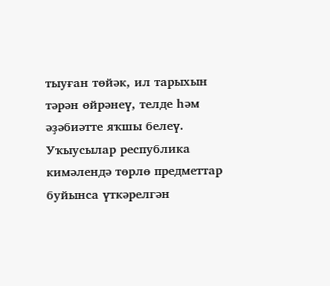тыуған төйәк, ил тарыхын тәрән өйрәнеү, телде һәм әҙәбиәтте яҡшы белеү. Уҡыусылар республика кимәлендә төрлө предметтар буйынса үткәрелгән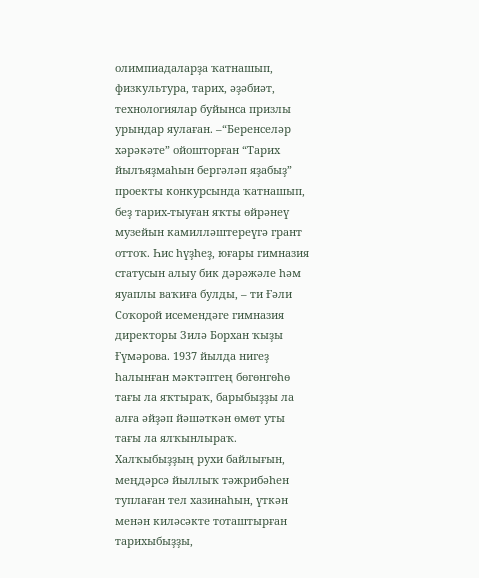олимпиадаларҙа ҡатнашып, физкультура, тарих, әҙәбиәт, технологиялар буйынса призлы урындар яулаған. –“Беренселәр хәрәкәте” ойошторған “Тарих йылъяҙмаһын бергәләп яҙабыҙ” проекты конкурсында ҡатнашып, беҙ тарих-тыуған яҡты өйрәнеү музейын камилләштереүгә грант оттоҡ. Һис һүҙһеҙ, юғары гимназия статусын алыу бик дәрәжәле һәм яуаплы ваҡиға булды, – ти Ғәли Соҡорой исемендәге гимназия директоры Зилә Борхан ҡыҙы Ғүмәрова. 1937 йылда нигеҙ һалынған мәктәптең бөгөнгөһө тағы ла яҡтыраҡ, барыбыҙҙы ла алға әйҙәп йәшәткән өмөт уты тағы ла ялҡынлыраҡ. Халҡыбыҙҙың рухи байлығын, меңдәрсә йыллыҡ тәжрибәһен туплаған тел хазинаһын, үткән менән киләсәкте тоташтырған тарихыбыҙҙы,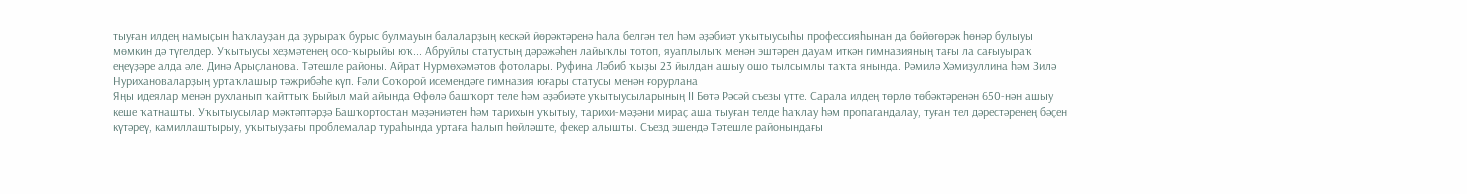тыуған илдең намыҫын һаҡлауҙан да ҙурыраҡ бурыс булмауын балаларҙың кескәй йөрәктәренә һала белгән тел һәм әҙәбиәт уҡытыусыһы профессияһынан да бөйөгөрәк һөнәр булыуы мөмкин дә түгелдер. Уҡытыусы хеҙмәтенең осо-ҡырыйы юҡ... Абруйлы статустың дәрәжәһен лайыҡлы тотоп, яуаплылыҡ менән эштәрен дауам иткән гимназияның тағы ла сағыуыраҡ еңеүҙәре алда әле. Динә Арыҫланова. Тәтешле районы. Айрат Нурмөхәмәтов фотолары. Руфина Ләбиб ҡыҙы 23 йылдан ашыу ошо тылсымлы таҡта янында. Рәмилә Хәмиҙуллина һәм Зилә Нурихановаларҙың уртаҡлашыр тәжрибәһе күп. Ғәли Соҡорой исемендәге гимназия юғары статусы менән ғорурлана
Яңы идеялар менән рухланып ҡайттыҡ Быйыл май айында Өфөлә башҡорт теле һәм әҙәбиәте уҡытыусыларының II Бөтә Рәсәй съезы үтте. Сарала илдең төрлө төбәктәренән 650-нән ашыу кеше ҡатнашты. Уҡытыусылар мәктәптәрҙә Башҡортостан мәҙәниәтен һәм тарихын уҡытыу, тарихи-мәҙәни мираҫ аша тыуған телде һаҡлау һәм пропагандалау, туған тел дәрестәренең бәҫен күтәреү, камиллаштырыу, уҡытыуҙағы проблемалар тураһында уртаға һалып һөйләште, фекер алышты. Съезд эшендә Тәтешле районындағы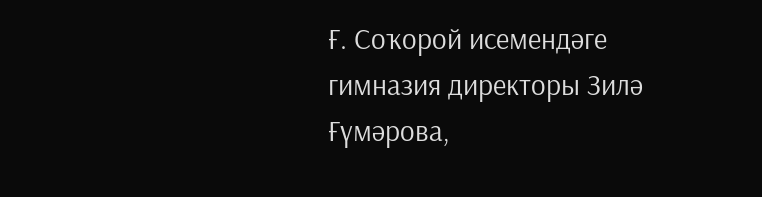Ғ. Соҡорой исемендәге гимназия директоры Зилә Ғүмәрова,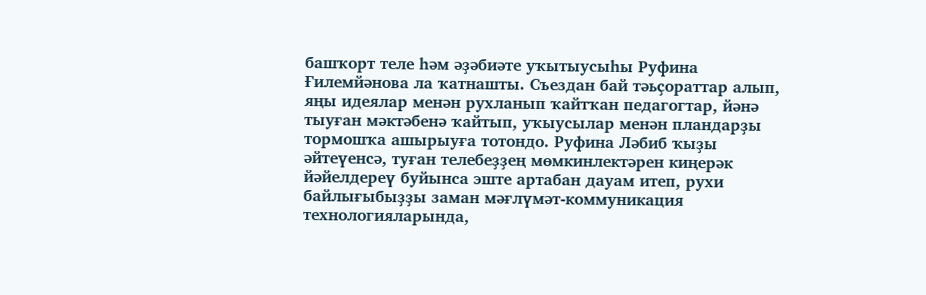башҡорт теле һәм әҙәбиәте уҡытыусыһы Руфина Ғилемйәнова ла ҡатнашты. Съездан бай тәьҫораттар алып, яңы идеялар менән рухланып ҡайтҡан педагогтар, йәнә тыуған мәктәбенә ҡайтып, уҡыусылар менән пландарҙы тормошҡа ашырыуға тотондо. Руфина Ләбиб ҡыҙы әйтеүенсә, туған телебеҙҙең мөмкинлектәрен киңерәк йәйелдереү буйынса эште артабан дауам итеп, рухи байлығыбыҙҙы заман мәғлүмәт-коммуникация технологияларында,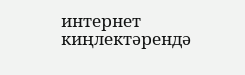интернет киңлектәрендә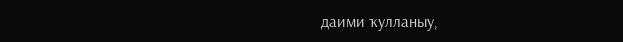даими ҡулланыу,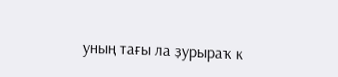уның тағы ла ҙурыраҡ к